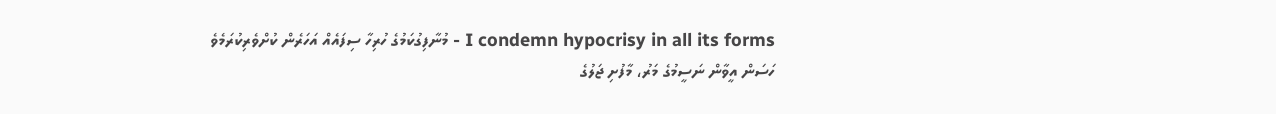I condemn hypocrisy in all its forms - މުނާފިގުކަމުގެ ހުރިހާ ސިފައެއް އަހަރެން ކުށްވެރިކުރަމެވެ
ހަސަން އީވާން ނަސީމުގެ މަރު، މާފުށި ޖަލުގެ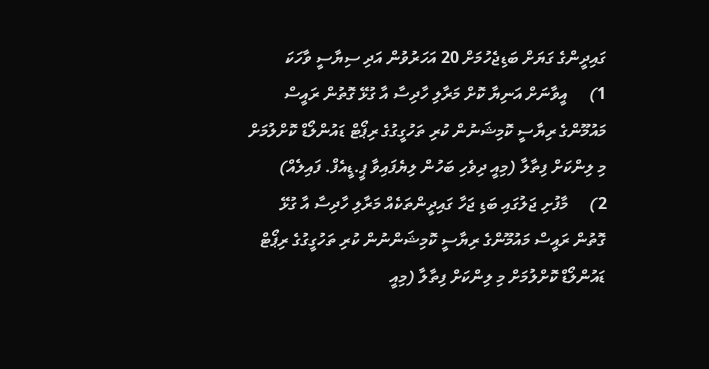ގައިދީންގެ ގަޔަށް ބަޑިޖެހުމަށް 20 އަހަރުވުން އަދި ސިޔާސީ ވާހަކަ
1)     އީވާނަށް އަނިޔާ ކޮށް މަރާލި ހާދިސާ އާ ގުޅޭ ގޮތުން ރައީސް މައުމޫންގެ ރިޔާސީ ކޮމިޝަނުން ކުރި ތަހުގީގުގެ ރިޕޯޓް ޑައުންލޯޑް ކޮށްލުމަށް މި ލިންކަށް ފިތާލާ (މިއީ ދިވެހި ބަހުން ލިޔެފައިވާ ޕީ.ޑީއެފް. ފައިލެއް)
2)     މާފުށި ޖަލުގައި ބަޑި ޖަހާ ގައިދީންތަކެއް މަރާލި ހާދިސާ އާ ގުޅޭ ގޮތުން ރައީސް މައުމޫންގެ ރިޔާސީ ކޮމިޝަންނުން ކުރި ތަހުގީގުގެ ރިޕޯޓް ޑައުންލޯޑް ކޮށްލުމަށް މި ލިންކަށް ފިތާލާ (މިއީ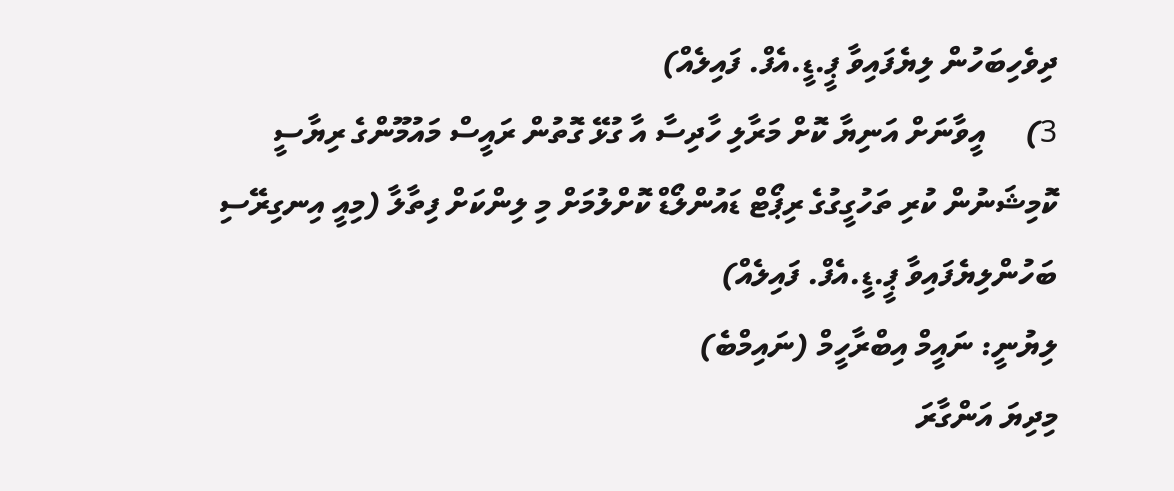ދިވެހިބަހުން ލިޔެފައިވާ ޕީ.ޑީ.އެފް. ފައިލެއް)
3)     އީވާނަށް އަނިޔާ ކޮށް މަރާލި ހާދިސާ އާ ގުޅޭ ގޮތުން ރައީސް މައުމޫންގެ ރިޔާސީ ކޮމިޝަނުން ކުރި ތަހުގީގުގެ ރިޕޯޓް ޑައުންލޯޑް ކޮށްލުމަށް މި ލިންކަށް ފިތާލާ (މިއީ އިނގިރޭސި ބަހުންލިޔެފައިވާ ޕީ.ޑީ.އެފް. ފައިލެއް)
ލިޔުނީ: ނައީމް އިބްރާހީމް (ނައިމްބެ)
މިދިޔަ އަންގާރަ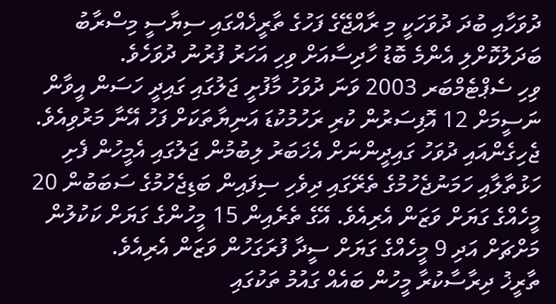ދުވަހާއި ބުދަ ދުވަހަކީ މި ރާއްޖޭގެ ފަހުގެ ތާރީޚެއްގައި ސިޔާސީ މިސްރާބު ބަދަލުކޮށްލި އެންމެ ބޮޑު ހާދިސާއަށް ވިހި އަހަރު ފުރުނު ދުވަހެވެ.
ވިހި ސެޕްޓެމްބަރ 2003 ވަނަ ދުވަހު މާފުށީ ޖަލުގައި ގައިދީ ހަސަން އީވާން ނަސީމަށް 12 އޮފިސަރުން ކުރި ރަހުމުކުޑަ އަނިޔާތަކަށް ފަހު އޭނާ މަރުވިއެވެ. ޖެހިގެންއައި ދުވަހު ގައިދީންނަށް އެޚަބަރު ލިބުމުން ޖަލުގައި އެމީހުން ފެށި ހަޅުތާލާއި ހަމަނުޖެހުމުގެ ތެރޭގައި ދިވެހި ސިފައިން ބަޑިޖެހުމުގެ ސަބަބުން 20 މީހެއްގެ ގަޔަށް ވަޒަން އެރިއެވެ. އޭގެ ތެރެއިން 15 މީހުންގެ ގަޔަށް ކަކުލުން މަށްޗަށް އަދި 9 މީހެއްގެ ގަޔަށް ސީދާ ފުރަގަހުން ވަޒަން އެރިއެވެ.
ތާރީޚު ދިރާސާކުރާ މީހުން ބައެއް ގައުމު ތަކުގައި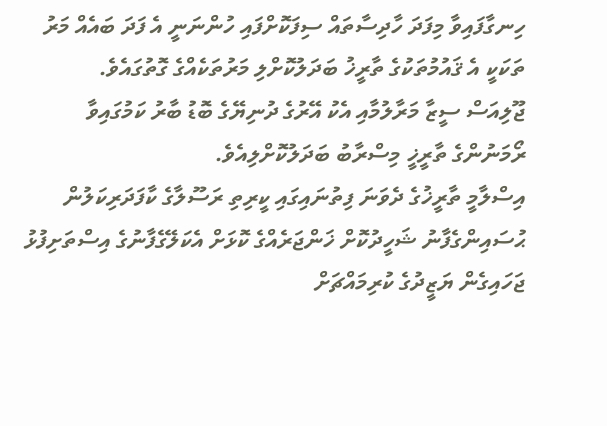ހިނގާފައިވާ މިފަދަ ހާދިސާތައް ސިފަކޮށްފައި ހުންނަނީ އެ ފަދަ ބައެއް މަރު ތަކަކީ އެ ޤައުމުތަކުގެ ތާރީޚު ބަދަލުކޮށްލި މަރުތަކެއްގެ ގޮތުގައެވެ.
ޖޫލިއަސް ސީޒާ މަރާލުމާއި އެކު އޭރުގެ ދުނިޔޭގެ ބޮޑު ބާރު ކަމުގައިވާ ރޯމަނުންގެ ތާރީޚީ މިސްރާބު ބަދަލުކޮށްލިއެވެ.
އިސްލާމީ ތާރީޚުގެ ދެވަނަ ފިތުނައިގައި ކީރިތި ރަސޫލާގެ ކާފަދަރިކަލުން ޙުސައިންގެފާނު ޝަހީދުކޮށް ޚަންޖަރެއްގެ ކޮޅަށް އެކަލޭގެފާނުގެ އިސްތަށިފުޅު ޖަހައިގެން ޔަޒީދުގެ ކުރިމައްޗަށް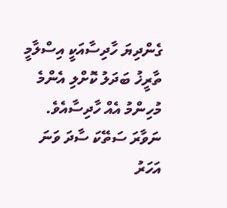ގެންދިޔަ ހާދިސާއަކީ އިސްލާމީ ތާރީޚު ބަދަލު ކޮށްލި އެންމެ މުހިންމު އެއް ހާދިސާއެވެ.
ނަވާރަ ސަތޭކަ ސާދަ ވަނަ އަހަރު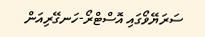ސަރަޔޭވޯގައި އޮސްޓްރޯ-ހަނގޭރިއަން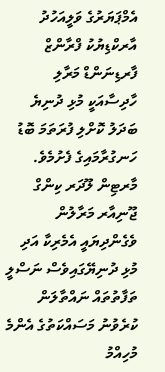އެމްޕަޔަރުގެ ވަލީއަހުދު އާރކްޑިޔުކު ފްރާންޒް ފާރޑިނަންޑް މަރާލި ހާދިސާއަކީ މުޅި ދުނިޔެ ބަދަލު ކޮށްލި ފުރަތަމަ ބޮޑު ހަނގުރާމައިގެ ފެށުމެވެ.
މާރޓިން ލޫދަރ ކިންގް ޖޫނިއާރ މަރާލުން ވެގެންދިޔައީ އެމެރިކާ އަދި މުޅި ދުނިޔޭގައިވެސް ނަސްލީ ތަފާތުތައް ނައްތާލަން ކުރެވުނު މަސައްކަތުގެ އެންމެ މުހިއްމު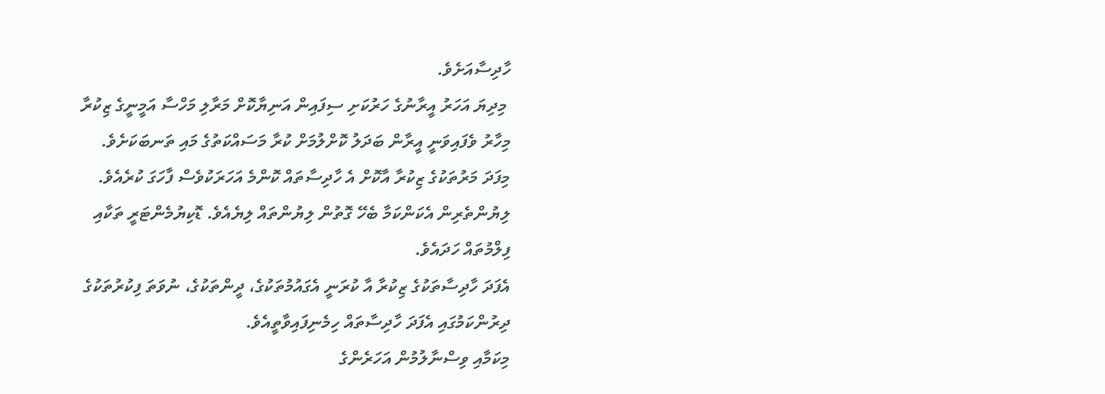ހާދިސާއަށެވެ.
 މިދިޔަ އަހަރު އީރާނުގެ ހަރުކަށި ސިފައިން އަނިޔާކޮށް މަރާލި މަހްސާ އަމީނީގެ ޒިކުރާ މިހާރު ވެފައިވަނީ އީރާން ބަދަލު ކޮށްލުމަށް ކުރާ މަސައްކަތުގެ މައި ތަނބަކަށެވެ.
މިފަދަ މަރުތަކުގެ ޒިކުރާ އާކޮށް އެ ހާދިސާތައް ކޮންމެ އަހަރަކުވެސް ފާހަގަ ކުރެއެވެ. ލިޔުންތެރިން އެކަންކަމާ ބެހޭ ގޮތުން ލިޔުންތައް ލިޔެއެވެ. ޑޮކިޔުމެންޓަރީ ތަކާއި ފިލްމުތައް ހަދައެވެ.
އެފަދަ ހާދިސާތަކުގެ ޒިކުރާ އާ ކުރަނީ އެގައުމުތަކުގެ، ދީންތަކުގެ، ނުވަތަ ފިކުރުތަކުގެ ދިރުންކަމުގައި އެފަދަ ހާދިސާތައް ހިމެނިފައިވާތީއެވެ.
މިކަމާއި ވިސްނާލުމުން އަހަރެންގެ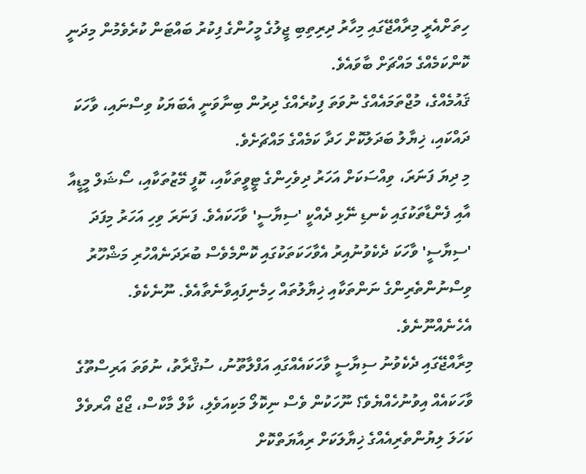ހިތަށްއެރީ މިރާއްޖޭގައި މިހާރު ދިރިތިބި ޖީލުގެ މީހުންގެ ފިކުރު ބައްޓަން ކުރެވެމުން މިދަނީ ކޮންކަމެއްގެ މައްޗަށް ބާވައެވެ.
ޤައުމެއްގެ، މުޖްތަމައެއްގެ ނުވަތަ ފިކުރެއްގެ ދިރުން ބިނާވަނީ އެބަޔަކު ވިސްނައި، ވާހަކަ ދައްކައި، ޚިޔާލު ބަދަލުކޮށް ހަދާ ކަމެއްގެ މައްޗަށެވެ.
މި ދިޔަ ފަނަރަ، ވިއްސަކަށް އަހަރު ދިވެހިންގެ ޓީވީތަކާއި، ކޮފީ މޭޒުތަކާއި، ސޯޝަލް މީޑީއާ އާއި ފެންޑާތަކުގައި ކެނޑި ނޭޅި ދެއްކީ 'ސިޔާސީ' ވާހަކައެވެ. ފަނަރަ ވިހި އަހަރު މިފަދަ 'ސިޔާސީ' ވާހަކަ ދެކެވުނުއިރު އެވާހަކަތަކުގައި ކޮންމެވެސް ބުރަދަނެއްހުރި މަޝްހޫރު ވިސްނުންތެރިންގެ ނަންތަކާއި ޚިޔާލުތައް ހިމެނިފައިވާނެތާއެވެ. ނޫނެކެވެ. އެހެނެއްނޫނެވެ.
މިރާއްޖޭގައި ދެކެވުނު ސިޔާސީ ވާހަކައެއްގައި އަފްލާތޫނު، ސުޤްރާތު، ނުވަތަ އަރިސްތޫގެ ވާހަކައެއް އިވުނުހެއްޔެވެ؟ ނޫހަކުން ވެސް ނިކޮލޯ މަކިއަވެލި، ކާލް މާކްސް، ޖޯޖް އޯރވެލް ކަހަލަ ލިޔުންތެރިއެއްގެ ޚިޔާލަކަށް ރިއާޔަތްކޮށް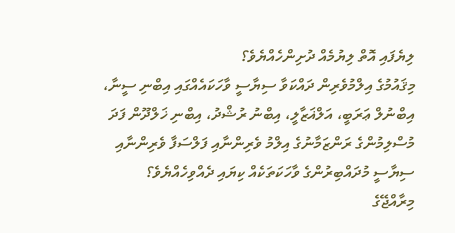ލިޔެފައި އޮތް ލިޔުމެއް ދުށިންހެއްޔެވެ؟
މިޤައުމުގެ އިލްމުވެރިން ދައްކަވާ ސިޔާސީ ވާހަކައެއްގައި އިބްނި ސީނާ، އިބްނުލް ޢަރަބީ، އަލްޣަޒާލީ، އިބްނު ރުޝްދު، އިބްނި ޚަލްދޫން ފަދަ މުސްލިމުންގެ ރަންޒަމާނުގެ އިލްމު ވެރިންނާއި ފަލްސަފާ ވެރިންނާއި ސިޔާސީ މުދައްބިރުންގެ ވާހަކަތަކެއް ކިޔައި ދެއްވިހެއްޔެވެ؟
މިރާއްޖޭގެ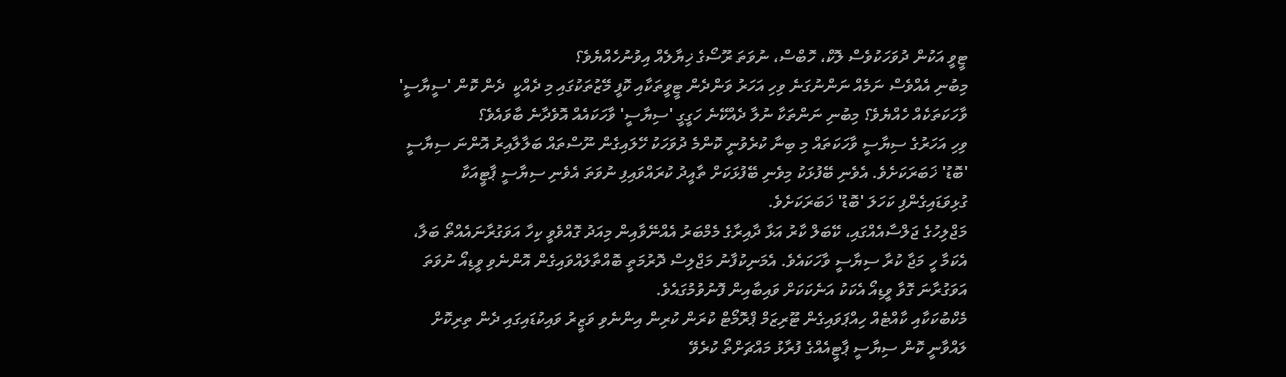ޓީވީ އަކުން ދުވަހަކުވެސް ލޮކް، ހޮބްސް، ނުވަތަ ރޫސޯގެ ޚިޔާލެއް އިވުނުހެއްޔެވެ؟
މިބުނި އެއްވެސް ނަމެއް ނަންނުގަނެ ވިހި އަހަރު ވަންދެން ޓީވީތަކާއި ކޮފީ މޭޒުތަކުގައި މި ދެއްކީ  ދެން ކޮން 'ސީޔާސީ' ވާހަކަތަކެއް ހެއްޔެވެ؟ މިބުނި ނަންތަކާ ނުލާ ދެއްކޭނެ ހަގީގީ 'ސިޔާސީ' ވާހަކައެއް އޮވެދާނެ ބާވައެވެ؟
ވިހި އަހަރުގެ ސިޔާސީ ވާހަކަތައް މި ބިނާ ކުރެވުނީ ކޮންމެ ދުވަހަކު ހޭލައިގެން ނޫސްތައް ބަލާލާއިރު އޮންނަ ސިޔާސީ 'ބޮޑު' ޚަބަރަކަށެވެ. އެވެނި ބޭފުޅަކު މިވެނި ބޭފުޅަކަށް ތާއީދު ކުރައްވައިފި ނުވަތަ އެވެނި ސިޔާސީ ޕާޓީއަކާ ގުޅިވަޑައިގެންފި ކަހަލަ 'ބޮޑު' ޚަބަރަކަށެވެ.
މަޖްލިހުގެ ޖަލްސާއެއްގައި، ކޭބަލް ކާރު އަޅާ ދާއިރާގެ މެމްބަރު އެއްނޭވާއިން މިއަދު ގޮއްވެވީ ކިހާ އަވަގުރާނައެއްތޯ ބަލާ، އެކަމާ ހީ މަޖާ ކުރާ ސިޔާސީ ވާހަކައެވެ. އެމަނިކުފާނު މަޖްލިސް ދޮރުމަތީ ބޮއްތާލައްވައިގެން އޮންނެވި ވީޑިއޯ ނުވަތަ އަވަގުރާނަ ގޮވާ ވީޑިއޯ އެކަކު އަނެކަކަށް ވައިބާއިން ފޮނުވުމުގައެވެ.
މެކްބުކަކާއި ކާއްޓެއް ހިއްޕަވައިގެން ޓޫރިޒަމް ޕްރޮމޯޓް ކުރަން ކުރިން އިންނެވި ވަޒީރު ވައިކުޑައިގައި ދެން ތިރިކޮށް ލައްވާނީ ކޮން ސިޔާސީ ޕާޓީއެއްގެ ފުރާޅު މައްޗަށްތޯ ކުރެވޭ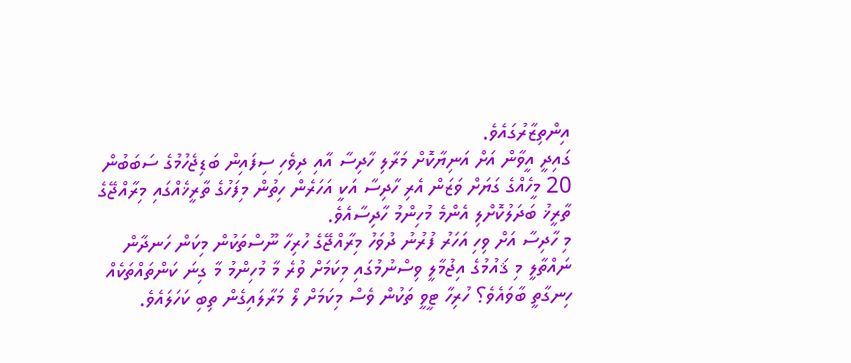އިންތިޒާރުގައެވެ.
ގައިދީ އީވާން އަށް އަނިޔާކޮށް މަރާލި ހާދިސާ އާއި ދިވެހި ސިފައިން ބަޑިޖެހުމުގެ ސަބަބުން 20 މީހެއްގެ ގަޔަށް ވަޒަން އެރި ހާދިސާ އަކީ އަހަރެން ހިތުން މިފަހުގެ ތާރީޚެއްގައި މިރާއްޖޭގެ ތާރީޚު ބަދަލުކޮށްލި އެންމެ މުހިންމު ހާދިސާއެވެ.
މި ހާދިސާ އަށް ވިހި އަހަރު ފުރުނު ދުވަހު މިރާއްޖޭގެ ހުރިހާ ނޫސްތަކުން މިކަން ހަނދާން ނައްތާލީ މި ޤައުމުގެ އިޖުމާލީ ވިސްނުމުގައި މިކަމަށް ވުރެ މާ މުހިންމު މާ ގިނަ ކަންތައްތަކެއް ހިނގާތީ ބާވައެވެ؟ ހުރިހާ ޓީވީ ތަކުން ވެސް މިކަމަށް ލޯ މަރާލައިގެން ތިބި ކަހަލައެވެ.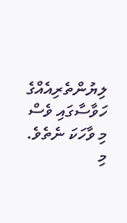ލިޔުންތެރިއެއްގެ ހަވާސާގައި ވެސް މި ވާހަކަ ނެތެވެ.
މި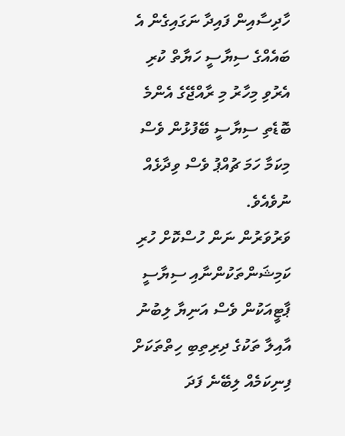ހާދިސާއިން ފައިދާ ނަގައިގެން އެ ބައެއްގެ ސިޔާސީ ހަޔާތް ކުރި އެރުވި މިހާރު މި ރާއްޖޭގެ އެންމެ ބޮޑެތި ސިޔާސީ ބޭފުޅުން ވެސް މިކަމާ ހަމަ ޗުއްޕު ވެސް ވިދާޅެއް ނުވެއެވެ.
ވަރުވަރުން ނަން ހުސްކޮށް ހުރި ކަމިޝަންތަކުންނާއި ސިޔާސީ ޕާޓީއަކުން ވެސް އަނިޔާ ލިބުނު އާއިލާ ތަކުގެ ދިރިތިބި ހިތްތަކަށް ފިނިކަމެއް ލިބޭނެ ފަދަ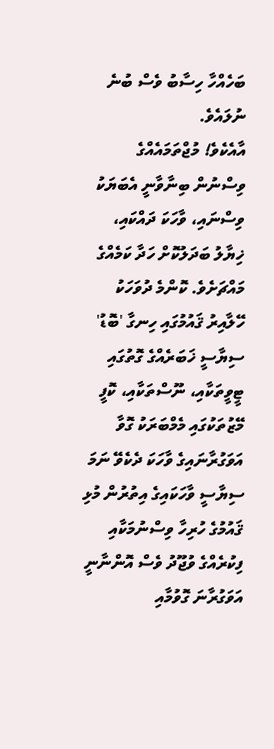ބަހެއްހާ ހިސާބު ވެސް ބުނެ ނުލައެވެ.
އާއެކެވެ! މުޖްތަމައެއްގެ ވިސްނުން ބިނާވާނީ އެބަޔަކު ވިސްނައި، ވާހަކަ ދައްކައި، ޚިޔާލު ބަދަލުކޮށް ހަދާ ކަމެއްގެ މައްޗަށެވެ. ކޮންމެ ދުވަހަކު ހޭލާއިރު ޤައުމުގައި ހިނގާ 'ބޮޑު' ސިޔާސީ ޚަބަރެއްގެ ގޮތުގައި ޓީވީތަކާއި، ނޫސްތަކާއި، ކޮފީ މޭޒުތަކުގައި މެމްބަރަކު ގޮވާ އަވަގުރާނައިގެ ވާހަކަ ދެކެވޭ ނަމަ ސިޔާސީ ވާހަކައިގެ އިތުރުން މުޅި ޤައުމުގެ ހުރިހާ ވިސްނުމަކާއި ފިކުރެއްގެ ވުޖޫދު ވެސް އޮންނާނީ އަވަގުރާނަ ގޮވުމާއި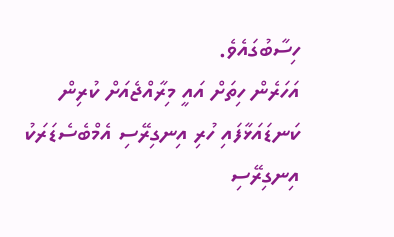ހިސާބުގައެވެ.
އަހަރެން ހިތަށް އައީ މިރާއްޖެއަށް ކުރިން ކަނޑައަޅާފައި ހުރި އިނގިރޭސި އެމްބެސެޑަރަކު އިނގިރޭސި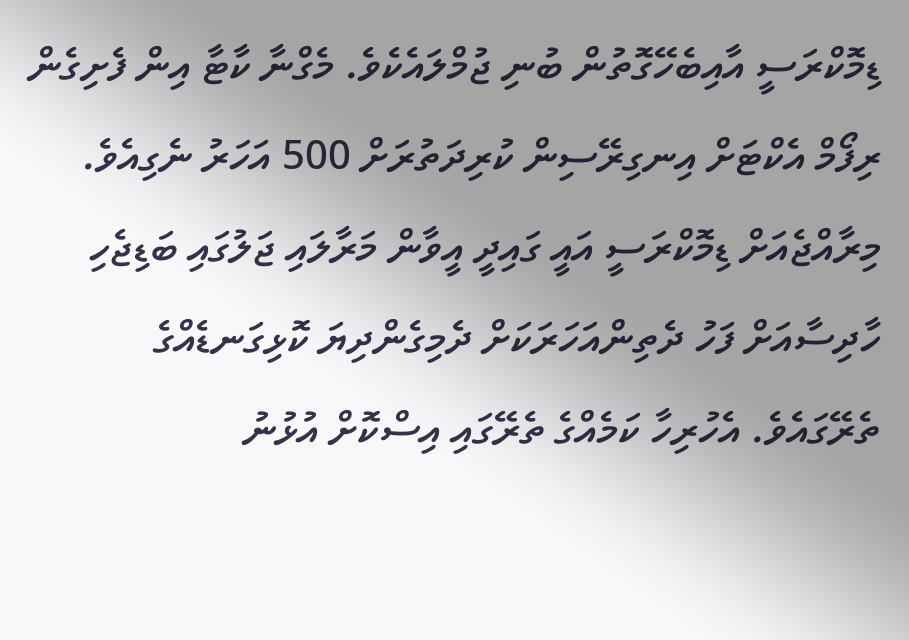ޑިމޮކްރަސީ އާއިބެހޭގޮތުން ބުނި ޖުމްލައެކެވެ. މެގްނާ ކާޓާ އިން ފެށިގެން ރިފޯމް އެކްޓަށް އިނގިރޭސިން ކުރިދަތުރަށް 500 އަހަރު ނެގިއެވެ.
މިރާއްޖެއަށް ޑިމޮކްރަސީ އައީ ގައިދީ އީވާން މަރާލައި ޖަލުގައި ބަޑިޖެހި ހާދިސާއަށް ފަހު ދެތިންއަހަރަކަށް ދެމިގެންދިޔަ ކޮޅިގަނޑެއްގެ ތެރޭގައެވެ. އެހުރިހާ ކަމެއްގެ ތެރޭގައި އިސްކޮށް އުޅުނު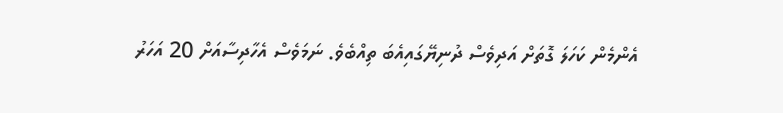އެންމެން ކަހަލަ ގޮތަށް އަދިވެސް ދުނިޔޭގައިއެބަ ތިއްބެވެ. ނަމަވެސް އެހާދިސާއަށް 20 އަހަރު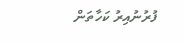ފުރުނުއިރު ކަހާތަން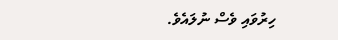ހިރުވައި ވެސް ނުލައެވެ.